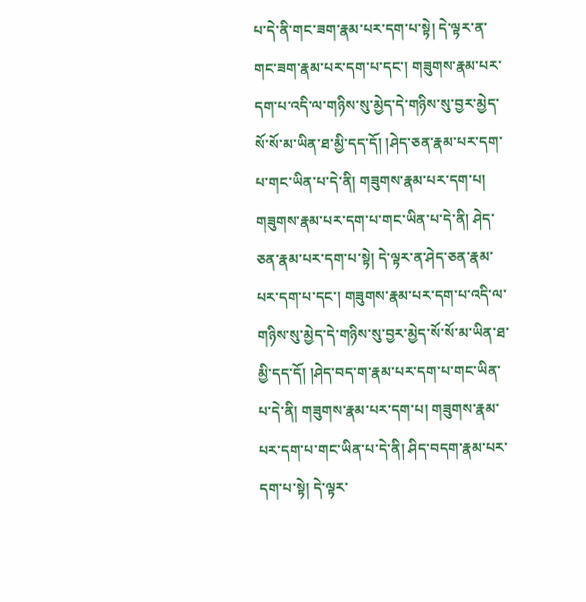པ་དེ་ནི་གང་ཟག་རྣམ་པར་དག་པ་སྟེ། དེ་ལྟར་ན་གང་ཟག་རྣམ་པར་དག་པ་དང་། གཟུགས་རྣམ་པར་དག་པ་འདི་ལ་གཉིས་སུ་མྱེད་དེ་གཉིས་སུ་བྱར་མྱེད་སོ་སོ་མ་ཡིན་ཐ་མྱི་དད་དོ། །ཤེད་ཅན་རྣམ་པར་དག་པ་གང་ཡིན་པ་དེ་ནི། གཟུགས་རྣམ་པར་དག་པ། གཟུགས་རྣམ་པར་དག་པ་གང་ཡིན་པ་དེ་ནི། ཤེད་ཅན་རྣམ་པར་དག་པ་སྟེ། དེ་ལྟར་ན་ཤེད་ཅན་རྣམ་པར་དག་པ་དང་། གཟུགས་རྣམ་པར་དག་པ་འདི་ལ་གཉིས་སུ་མྱེད་དེ་གཉིས་སུ་བྱར་མྱེད་སོ་སོ་མ་ཡིན་ཐ་མྱི་དད་དོ། །ཤེད་བད་ག་རྣམ་པར་དག་པ་གང་ཡིན་པ་དེ་ནི། གཟུགས་རྣམ་པར་དག་པ། གཟུགས་རྣམ་པར་དག་པ་གང་ཡིན་པ་དེ་ནི། ཤིད་བདག་རྣམ་པར་དག་པ་སྟེ། དེ་ལྟར་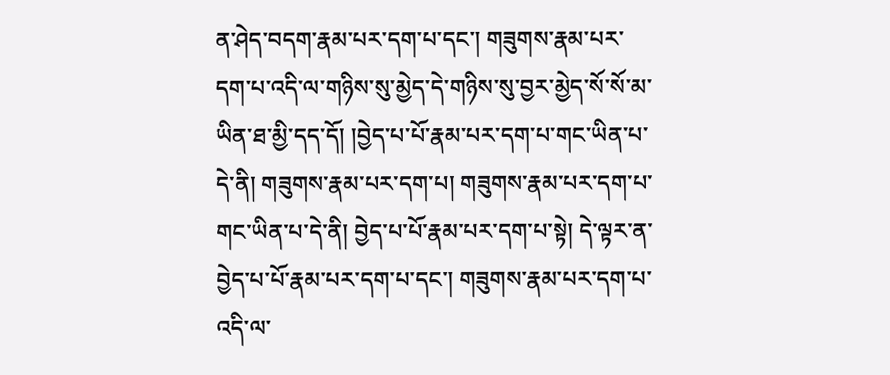ན་ཤེད་བདག་རྣམ་པར་དག་པ་དང་། གཟུགས་རྣམ་པར་དག་པ་འདི་ལ་གཉིས་སུ་མྱེད་དེ་གཉིས་སུ་བྱར་མྱེད་སོ་སོ་མ་ཡིན་ཐ་མྱི་དད་དོ། །བྱེད་པ་པོ་རྣམ་པར་དག་པ་གང་ཡིན་པ་དེ་ནི། གཟུགས་རྣམ་པར་དག་པ། གཟུགས་རྣམ་པར་དག་པ་གང་ཡིན་པ་དེ་ནི། བྱེད་པ་པོ་རྣམ་པར་དག་པ་སྟེ། དེ་ལྟར་ན་བྱེད་པ་པོ་རྣམ་པར་དག་པ་དང་། གཟུགས་རྣམ་པར་དག་པ་འདི་ལ་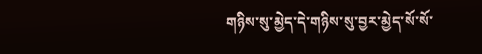གཉིས་སུ་མྱེད་དེ་གཉིས་སུ་བྱར་མྱེད་སོ་སོ་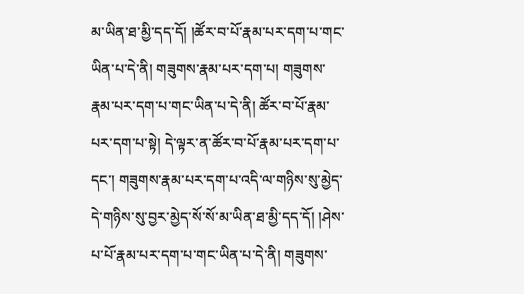མ་ཡིན་ཐ་མྱི་དད་དོ། །ཚོར་བ་པོ་རྣམ་པར་དག་པ་གང་ཡིན་པ་དེ་ནི། གཟུགས་རྣམ་པར་དག་པ། གཟུགས་རྣམ་པར་དག་པ་གང་ཡིན་པ་དེ་ནི། ཚོར་བ་པོ་རྣམ་པར་དག་པ་སྟེ། དེ་ལྟར་ན་ཚོར་བ་པོ་རྣམ་པར་དག་པ་དང་། གཟུགས་རྣམ་པར་དག་པ་འདི་ལ་གཉིས་སུ་མྱེད་དེ་གཉིས་སུ་བྱར་མྱེད་སོ་སོ་མ་ཡིན་ཐ་མྱི་དད་དོ། །ཤེས་པ་པོ་རྣམ་པར་དག་པ་གང་ཡིན་པ་དེ་ནི། གཟུགས་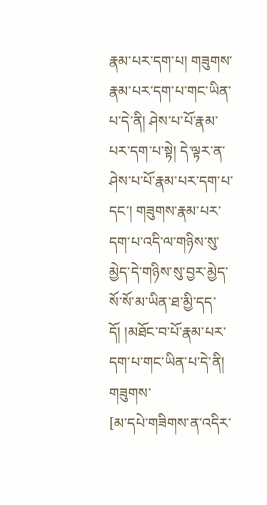རྣམ་པར་དག་པ། གཟུགས་རྣམ་པར་དག་པ་གང་ཡིན་པ་དེ་ནི། ཤེས་པ་པོ་རྣམ་པར་དག་པ་སྟེ། དེ་ལྟར་ན་ཤེས་པ་པོ་རྣམ་པར་དག་པ་དང་། གཟུགས་རྣམ་པར་དག་པ་འདི་ལ་གཉིས་སུ་མྱེད་དེ་གཉིས་སུ་བྱར་མྱེད་སོ་སོ་མ་ཡིན་ཐ་མྱི་དད་དོ། །མཐོང་བ་པོ་རྣམ་པར་དག་པ་གང་ཡིན་པ་དེ་ནི། གཟུགས་
[མ་དཔེ་གཟིགས་ན་འདིར་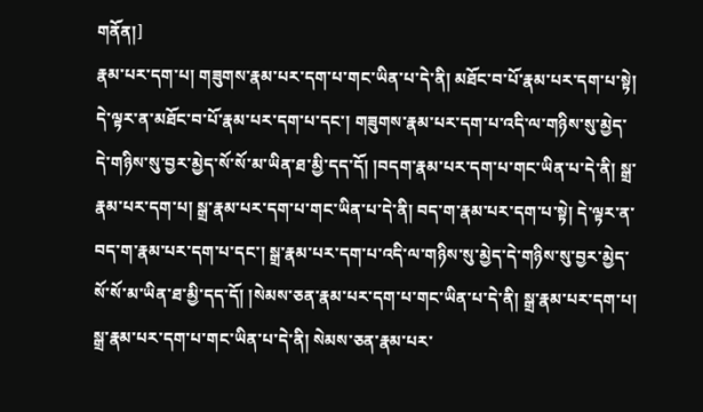གནོན།]
རྣམ་པར་དག་པ། གཟུགས་རྣམ་པར་དག་པ་གང་ཡིན་པ་དེ་ནི། མཐོང་བ་པོ་རྣམ་པར་དག་པ་སྟེ། དེ་ལྟར་ན་མཐོང་བ་པོ་རྣམ་པར་དག་པ་དང་། གཟུགས་རྣམ་པར་དག་པ་འདི་ལ་གཉིས་སུ་མྱེད་དེ་གཉིས་སུ་བྱར་མྱེད་སོ་སོ་མ་ཡིན་ཐ་མྱི་དད་དོ། །བདག་རྣམ་པར་དག་པ་གང་ཡིན་པ་དེ་ནི། སྒྲ་རྣམ་པར་དག་པ། སྒྲ་རྣམ་པར་དག་པ་གང་ཡིན་པ་དེ་ནི། བད་ག་རྣམ་པར་དག་པ་སྟེ། དེ་ལྟར་ན་བད་ག་རྣམ་པར་དག་པ་དང་། སྒྲ་རྣམ་པར་དག་པ་འདི་ལ་གཉིས་སུ་མྱེད་དེ་གཉིས་སུ་བྱར་མྱེད་སོ་སོ་མ་ཡིན་ཐ་མྱི་དད་དོ། །སེམས་ཅན་རྣམ་པར་དག་པ་གང་ཡིན་པ་དེ་ནི། སྒྲ་རྣམ་པར་དག་པ། སྒྲ་རྣམ་པར་དག་པ་གང་ཡིན་པ་དེ་ནི། སེམས་ཅན་རྣམ་པར་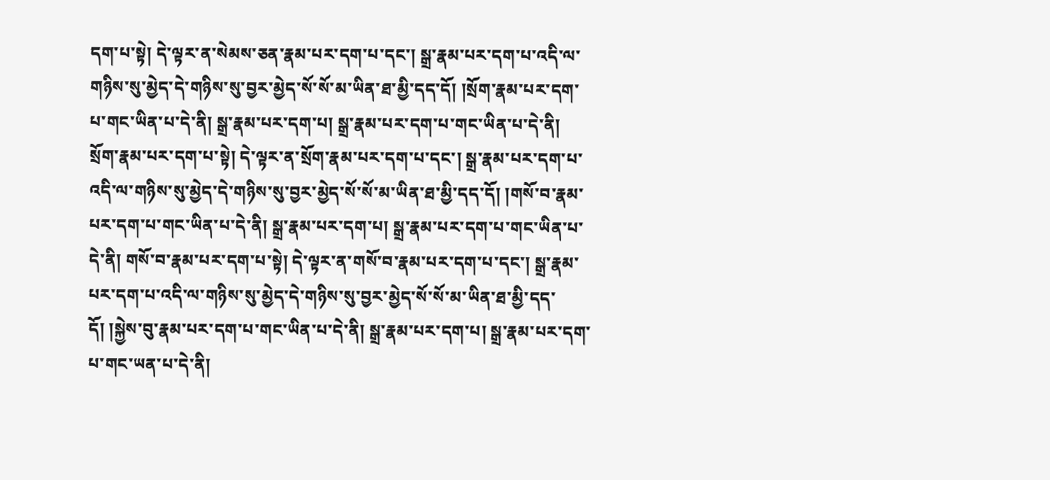དག་པ་སྟེ། དེ་ལྟར་ན་སེམས་ཅན་རྣམ་པར་དག་པ་དང་། སྒྲ་རྣམ་པར་དག་པ་འདི་ལ་གཉིས་སུ་མྱེད་དེ་གཉིས་སུ་བྱར་མྱེད་སོ་སོ་མ་ཡིན་ཐ་མྱི་དད་དོ། །སྲོག་རྣམ་པར་དག་པ་གང་ཡིན་པ་དེ་ནི། སྒྲ་རྣམ་པར་དག་པ། སྒྲ་རྣམ་པར་དག་པ་གང་ཡིན་པ་དེ་ནི། སྲོག་རྣམ་པར་དག་པ་སྟེ། དེ་ལྟར་ན་སྲོག་རྣམ་པར་དག་པ་དང་། སྒྲ་རྣམ་པར་དག་པ་འདི་ལ་གཉིས་སུ་མྱེད་དེ་གཉིས་སུ་བྱར་མྱེད་སོ་སོ་མ་ཡིན་ཐ་མྱི་དད་དོ། །གསོ་བ་རྣམ་པར་དག་པ་གང་ཡིན་པ་དེ་ནི། སྒྲ་རྣམ་པར་དག་པ། སྒྲ་རྣམ་པར་དག་པ་གང་ཡིན་པ་དེ་ནི། གསོ་བ་རྣམ་པར་དག་པ་སྟེ། དེ་ལྟར་ན་གསོ་བ་རྣམ་པར་དག་པ་དང་། སྒྲ་རྣམ་པར་དག་པ་འདི་ལ་གཉིས་སུ་མྱེད་དེ་གཉིས་སུ་བྱར་མྱེད་སོ་སོ་མ་ཡིན་ཐ་མྱི་དད་དོ། །སྐྱེས་བུ་རྣམ་པར་དག་པ་གང་ཡིན་པ་དེ་ནི། སྒྲ་རྣམ་པར་དག་པ། སྒྲ་རྣམ་པར་དག་པ་གང་ཡན་པ་དེ་ནི།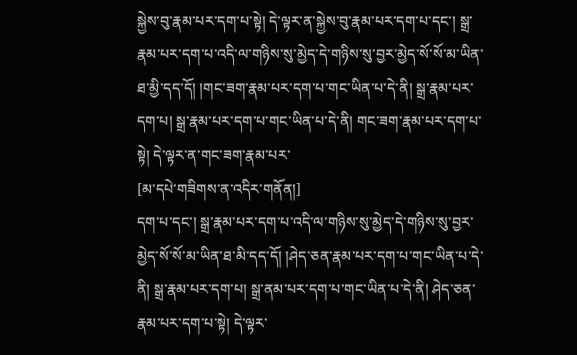སྐྱེས་བུ་རྣམ་པར་དག་པ་སྟེ། དེ་ལྟར་ན་སྐྱེས་བུ་རྣམ་པར་དག་པ་དང་། སྒྲ་རྣམ་པར་དག་པ་འདི་ལ་གཉིས་སུ་མྱེད་དེ་གཉིས་སུ་བྱར་མྱེད་སོ་སོ་མ་ཡིན་ཐ་མྱི་དད་དོ། །གང་ཟག་རྣམ་པར་དག་པ་གང་ཡིན་པ་དེ་ནི། སྒྲ་རྣམ་པར་དག་པ། སྒྲ་རྣམ་པར་དག་པ་གང་ཡིན་པ་དེ་ནི། གང་ཟག་རྣམ་པར་དག་པ་སྟེ། དེ་ལྟར་ན་གང་ཟག་རྣམ་པར་
[མ་དཔེ་གཟིགས་ན་འདིར་གནོན།]
དག་པ་དང་། སྒྲ་རྣམ་པར་དག་པ་འདི་ལ་གཉིས་སུ་མྱེད་དེ་གཉིས་སུ་བྱར་མྱེད་སོ་སོ་མ་ཡིན་ཐ་མི་དད་དོ། །ཤེད་ཅན་རྣམ་པར་དག་པ་གང་ཡིན་པ་དེ་ནི། སྒྲ་རྣམ་པར་དག་པ། སྒྲ་ནམ་པར་དག་པ་གང་ཡིན་པ་དེ་ནི། ཤེད་ཅན་རྣམ་པར་དག་པ་སྟེ། དེ་ལྟར་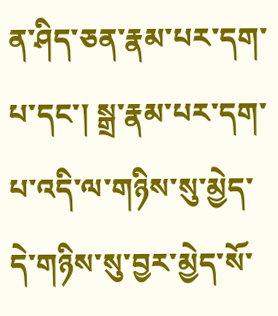ན་ཤིད་ཅན་རྣམ་པར་དག་པ་དང་། སྒྲ་རྣམ་པར་དག་པ་འདི་ལ་གཉིས་སུ་མྱེད་དེ་གཉིས་སུ་བྱར་མྱེད་སོ་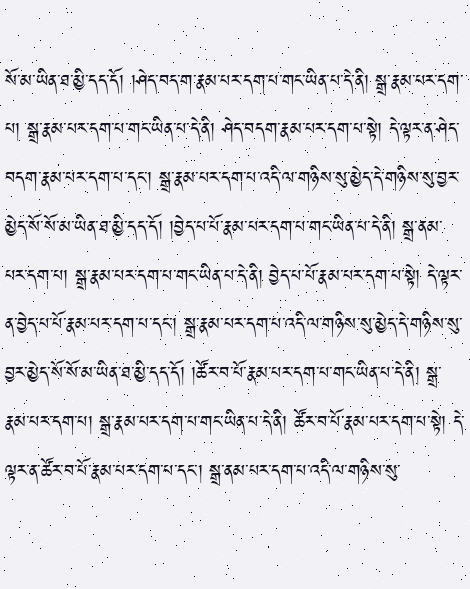སོ་མ་ཡིན་ཐ་མྱི་དད་དོ། །ཤེད་བད་ག་རྣམ་པར་དག་པ་གང་ཡིན་པ་དེ་ནི། སྒྲ་རྣམ་པར་དག་པ། སྒྲ་རྣམ་པར་དག་པ་གང་ཡིན་པ་དེ་ནི། ཤེད་བདག་རྣམ་པར་དག་པ་སྟེ། དེ་ལྟར་ན་ཤེད་བདག་རྣམ་པར་དག་པ་དང་། སྒྲ་རྣམ་པར་དག་པ་འདི་ལ་གཉིས་སུ་མྱེད་དེ་གཉིས་སུ་བྱར་མྱེད་སོ་སོ་མ་ཡིན་ཐ་མྱི་དད་དོ། །བྱེད་པ་པོ་རྣམ་པར་དག་པ་གང་ཡིན་པ་དེ་ནི། སྒྲ་ནམ་པར་དག་པ། སྒྲ་རྣམ་པར་དག་པ་གང་ཡིན་པ་དེ་ནི། བྱེད་པ་པོ་རྣམ་པར་དག་པ་སྟེ། དེ་ལྟར་ན་བྱེད་པ་པོ་རྣམ་པར་དག་པ་དང་། སྒྲ་རྣམ་པར་དག་པ་འདི་ལ་གཉིས་སུ་མྱེད་དེ་གཉིས་སུ་བྱར་མྱེད་སོ་སོ་མ་ཡིན་ཐ་མྱི་དད་དོ། །ཚོར་བ་པོ་རྣམ་པར་དག་པ་གང་ཡིན་པ་དེ་ནི། སྒྲ་རྣམ་པར་དག་པ། སྒྲ་རྣམ་པར་དག་པ་གང་ཡིན་པ་དེ་ནི། ཚོར་བ་པོ་རྣམ་པར་དག་པ་སྟེ། དེ་ལྟར་ན་ཚོར་བ་པོ་རྣམ་པར་དག་པ་དང་། སྒྲ་ནམ་པར་དག་པ་འདི་ལ་གཉིས་སུ་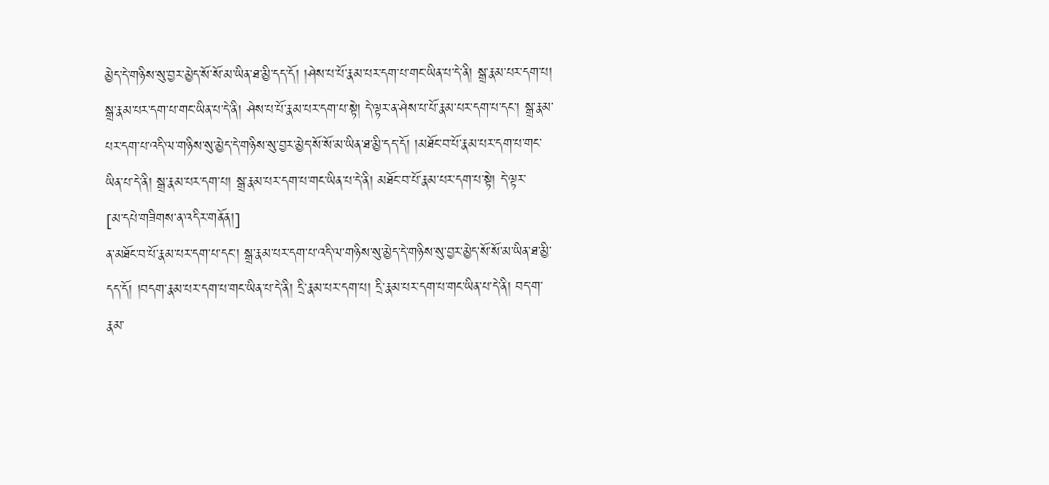མྱེད་དེ་གཉིས་སུ་བྱར་མྱེད་སོ་སོ་མ་ཡིན་ཐ་མྱི་དད་དོ། །ཤེས་པ་པོ་རྣམ་པར་དག་པ་གང་ཡིན་པ་དེ་ནི། སྒྲ་རྣམ་པར་དག་པ། སྒྲ་རྣམ་པར་དག་པ་གང་ཡིན་པ་དེ་ནི། ཤེས་པ་པོ་རྣམ་པར་དག་པ་སྟེ། དེ་ལྟར་ན་ཤེས་པ་པོ་རྣམ་པར་དག་པ་དང་། སྒྲ་རྣམ་པར་དག་པ་འདི་ལ་གཉིས་སུ་མྱེད་དེ་གཉིས་སུ་བྱར་མྱེད་སོ་སོ་མ་ཡིན་ཐ་མྱི་དད་དོ། །མཐོང་བ་པོ་རྣམ་པར་དག་པ་གང་ཡིན་པ་དེ་ནི། སྒྲ་རྣམ་པར་དག་པ། སྒྲ་རྣམ་པར་དག་པ་གང་ཡིན་པ་དེ་ནི། མཐོང་བ་པོ་རྣམ་པར་དག་པ་སྟེ། དེ་ལྟར་
[མ་དཔེ་གཟིགས་ན་འདིར་གནོན།]
ན་མཐོང་བ་པོ་རྣམ་པར་དག་པ་དང་། སྒྲ་རྣམ་པར་དག་པ་འདི་ལ་གཉིས་སུ་མྱེད་དེ་གཉིས་སུ་བྱར་མྱེད་སོ་སོ་མ་ཡིན་ཐ་མྱི་དད་དོ། །བདག་རྣམ་པར་དག་པ་གང་ཡིན་པ་དེ་ནི། དྲི་རྣམ་པར་དག་པ། དྲི་རྣམ་པར་དག་པ་གང་ཡིན་པ་དེ་ནི། བད་ག་རྣམ་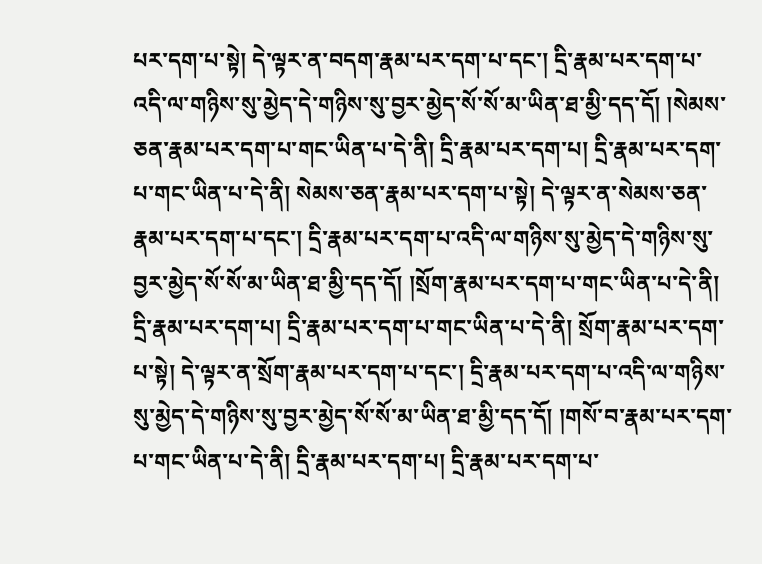པར་དག་པ་སྟེ། དེ་ལྟར་ན་བདག་རྣམ་པར་དག་པ་དང་། དྲི་རྣམ་པར་དག་པ་འདི་ལ་གཉིས་སུ་མྱེད་དེ་གཉིས་སུ་བྱར་མྱེད་སོ་སོ་མ་ཡིན་ཐ་མྱི་དད་དོ། །སེམས་ཅན་རྣམ་པར་དག་པ་གང་ཡིན་པ་དེ་ནི། དྲི་རྣམ་པར་དག་པ། དྲི་རྣམ་པར་དག་པ་གང་ཡིན་པ་དེ་ནི། སེམས་ཅན་རྣམ་པར་དག་པ་སྟེ། དེ་ལྟར་ན་སེམས་ཅན་རྣམ་པར་དག་པ་དང་། དྲི་རྣམ་པར་དག་པ་འདི་ལ་གཉིས་སུ་མྱེད་དེ་གཉིས་སུ་བྱར་མྱེད་སོ་སོ་མ་ཡིན་ཐ་མྱི་དད་དོ། །སྲོག་རྣམ་པར་དག་པ་གང་ཡིན་པ་དེ་ནི། དྲི་རྣམ་པར་དག་པ། དྲི་རྣམ་པར་དག་པ་གང་ཡིན་པ་དེ་ནི། སྲོག་རྣམ་པར་དག་པ་སྟེ། དེ་ལྟར་ན་སྲོག་རྣམ་པར་དག་པ་དང་། དྲི་རྣམ་པར་དག་པ་འདི་ལ་གཉིས་སུ་མྱེད་དེ་གཉིས་སུ་བྱར་མྱེད་སོ་སོ་མ་ཡིན་ཐ་མྱི་དད་དོ། །གསོ་བ་རྣམ་པར་དག་པ་གང་ཡིན་པ་དེ་ནི། དྲི་རྣམ་པར་དག་པ། དྲི་རྣམ་པར་དག་པ་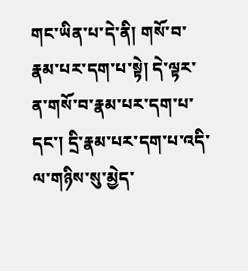གང་ཡིན་པ་དེ་ནི། གསོ་བ་རྣམ་པར་དག་པ་སྟེ། དེ་ལྟར་ན་གསོ་བ་རྣམ་པར་དག་པ་དང་། དྲི་རྣམ་པར་དག་པ་འདི་ལ་གཉིས་སུ་མྱེད་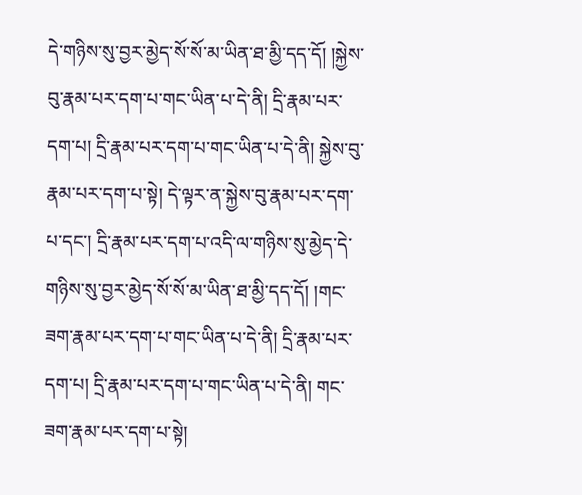དེ་གཉིས་སུ་བྱར་མྱེད་སོ་སོ་མ་ཡིན་ཐ་མྱི་དད་དོ། །སྐྱེས་བུ་རྣམ་པར་དག་པ་གང་ཡིན་པ་དེ་ནི། དྲི་རྣམ་པར་དག་པ། དྲི་རྣམ་པར་དག་པ་གང་ཡིན་པ་དེ་ནི། སྐྱེས་བུ་རྣམ་པར་དག་པ་སྟེ། དེ་ལྟར་ན་སྐྱེས་བུ་རྣམ་པར་དག་པ་དང་། དྲི་རྣམ་པར་དག་པ་འདི་ལ་གཉིས་སུ་མྱེད་དེ་གཉིས་སུ་བྱར་མྱེད་སོ་སོ་མ་ཡིན་ཐ་མྱི་དད་དོ། །གང་ཟག་རྣམ་པར་དག་པ་གང་ཡིན་པ་དེ་ནི། དྲི་རྣམ་པར་དག་པ། དྲི་རྣམ་པར་དག་པ་གང་ཡིན་པ་དེ་ནི། གང་ཟག་རྣམ་པར་དག་པ་སྟེ།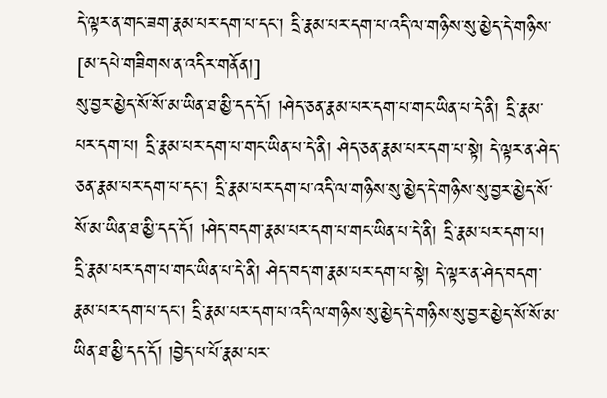དེ་ལྟར་ན་གང་ཟག་རྣམ་པར་དག་པ་དང་། དྲི་རྣམ་པར་དག་པ་འདི་ལ་གཉིས་སུ་མྱེད་དེ་གཉིས་
[མ་དཔེ་གཟིགས་ན་འདིར་གནོན།]
སུ་བྱར་མྱེད་སོ་སོ་མ་ཡིན་ཐ་མྱི་དད་དོ། །ཤེད་ཅན་རྣམ་པར་དག་པ་གང་ཡིན་པ་དེ་ནི། དྲི་རྣམ་པར་དག་པ། དྲི་རྣམ་པར་དག་པ་གང་ཡིན་པ་དེ་ནི། ཤེད་ཅན་རྣམ་པར་དག་པ་སྟེ། དེ་ལྟར་ན་ཤེད་ཅན་རྣམ་པར་དག་པ་དང་། དྲི་རྣམ་པར་དག་པ་འདི་ལ་གཉིས་སུ་མྱེད་དེ་གཉིས་སུ་བྱར་མྱེད་སོ་སོ་མ་ཡིན་ཐ་མྱི་དད་དོ། །ཤེད་བདག་རྣམ་པར་དག་པ་གང་ཡིན་པ་དེ་ནི། དྲི་རྣམ་པར་དག་པ། དྲི་རྣམ་པར་དག་པ་གང་ཡིན་པ་དེ་ནི། ཤེད་བད་ག་རྣམ་པར་དག་པ་སྟེ། དེ་ལྟར་ན་ཤེད་བདག་རྣམ་པར་དག་པ་དང་། དྲི་རྣམ་པར་དག་པ་འདི་ལ་གཉིས་སུ་མྱེད་དེ་གཉིས་སུ་བྱར་མྱེད་སོ་སོ་མ་ཡིན་ཐ་མྱི་དད་དོ། །བྱེད་པ་པོ་རྣམ་པར་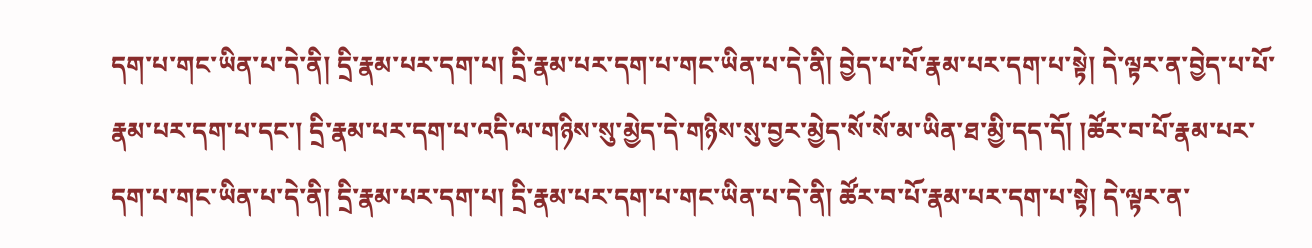དག་པ་གང་ཡིན་པ་དེ་ནི། དྲི་རྣམ་པར་དག་པ། དྲི་རྣམ་པར་དག་པ་གང་ཡིན་པ་དེ་ནི། བྱེད་པ་པོ་རྣམ་པར་དག་པ་སྟེ། དེ་ལྟར་ན་བྱེད་པ་པོ་རྣམ་པར་དག་པ་དང་། དྲི་རྣམ་པར་དག་པ་འདི་ལ་གཉིས་སུ་མྱེད་དེ་གཉིས་སུ་བྱར་མྱེད་སོ་སོ་མ་ཡིན་ཐ་མྱི་དད་དོ། །ཚོར་བ་པོ་རྣམ་པར་དག་པ་གང་ཡིན་པ་དེ་ནི། དྲི་རྣམ་པར་དག་པ། དྲི་རྣམ་པར་དག་པ་གང་ཡིན་པ་དེ་ནི། ཚོར་བ་པོ་རྣམ་པར་དག་པ་སྟེ། དེ་ལྟར་ན་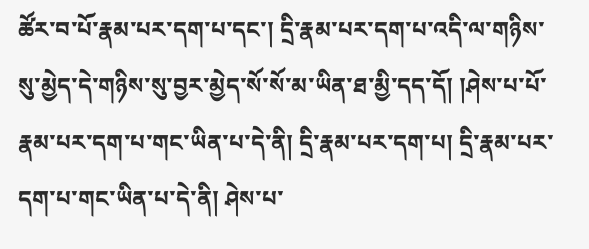ཚོར་བ་པོ་རྣམ་པར་དག་པ་དང་། དྲི་རྣམ་པར་དག་པ་འདི་ལ་གཉིས་སུ་མྱེད་དེ་གཉིས་སུ་བྱར་མྱེད་སོ་སོ་མ་ཡིན་ཐ་མྱི་དད་དོ། །ཤེས་པ་པོ་རྣམ་པར་དག་པ་གང་ཡིན་པ་དེ་ནི། དྲི་རྣམ་པར་དག་པ། དྲི་རྣམ་པར་དག་པ་གང་ཡིན་པ་དེ་ནི། ཤེས་པ་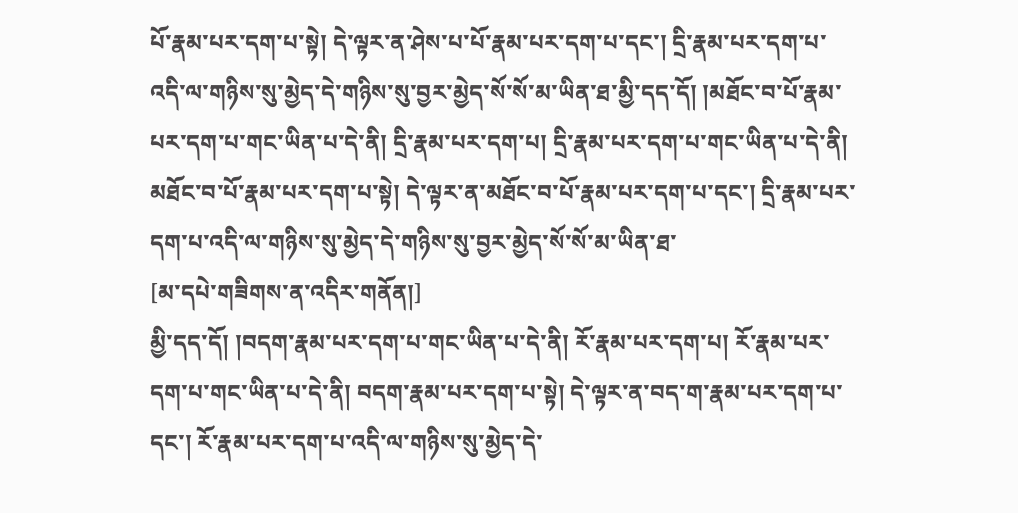པོ་རྣམ་པར་དག་པ་སྟེ། དེ་ལྟར་ན་ཤེས་པ་པོ་རྣམ་པར་དག་པ་དང་། དྲི་རྣམ་པར་དག་པ་འདི་ལ་གཉིས་སུ་མྱེད་དེ་གཉིས་སུ་བྱར་མྱེད་སོ་སོ་མ་ཡིན་ཐ་མྱི་དད་དོ། །མཐོང་བ་པོ་རྣམ་པར་དག་པ་གང་ཡིན་པ་དེ་ནི། དྲི་རྣམ་པར་དག་པ། དྲི་རྣམ་པར་དག་པ་གང་ཡིན་པ་དེ་ནི། མཐོང་བ་པོ་རྣམ་པར་དག་པ་སྟེ། དེ་ལྟར་ན་མཐོང་བ་པོ་རྣམ་པར་དག་པ་དང་། དྲི་རྣམ་པར་དག་པ་འདི་ལ་གཉིས་སུ་མྱེད་དེ་གཉིས་སུ་བྱར་མྱེད་སོ་སོ་མ་ཡིན་ཐ་
[མ་དཔེ་གཟིགས་ན་འདིར་གནོན།]
མྱི་དད་དོ། །བདག་རྣམ་པར་དག་པ་གང་ཡིན་པ་དེ་ནི། རོ་རྣམ་པར་དག་པ། རོ་རྣམ་པར་དག་པ་གང་ཡིན་པ་དེ་ནི། བདག་རྣམ་པར་དག་པ་སྟེ། དེ་ལྟར་ན་བད་ག་རྣམ་པར་དག་པ་དང་། རོ་རྣམ་པར་དག་པ་འདི་ལ་གཉིས་སུ་མྱེད་དེ་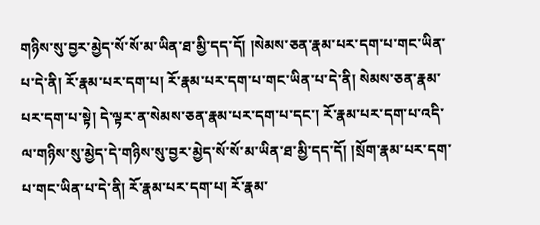གཉིས་སུ་བྱར་མྱེད་སོ་སོ་མ་ཡིན་ཐ་མྱི་དད་དོ། །སེམས་ཅན་རྣམ་པར་དག་པ་གང་ཡིན་པ་དེ་ནི། རོ་རྣམ་པར་དག་པ། རོ་རྣམ་པར་དག་པ་གང་ཡིན་པ་དེ་ནི། སེམས་ཅན་རྣམ་པར་དག་པ་སྟེ། དེ་ལྟར་ན་སེམས་ཅན་རྣམ་པར་དག་པ་དང་། རོ་རྣམ་པར་དག་པ་འདི་ལ་གཉིས་སུ་མྱེད་དེ་གཉིས་སུ་བྱར་མྱེད་སོ་སོ་མ་ཡིན་ཐ་མྱི་དད་དོ། །སྲོག་རྣམ་པར་དག་པ་གང་ཡིན་པ་དེ་ནི། རོ་རྣམ་པར་དག་པ། རོ་རྣམ་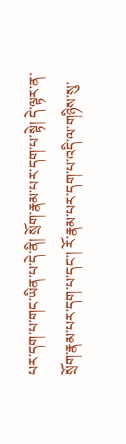པར་དག་པ་གང་ཡིན་པ་དེ་ནི། སྲོག་རྣམ་པར་དག་པ་སྟེ། དེ་ལྟར་ན་སྲོག་རྣམ་པར་དག་པ་དང་། རོ་རྣམ་པར་དག་པ་འདི་ལ་གཉིས་སུ་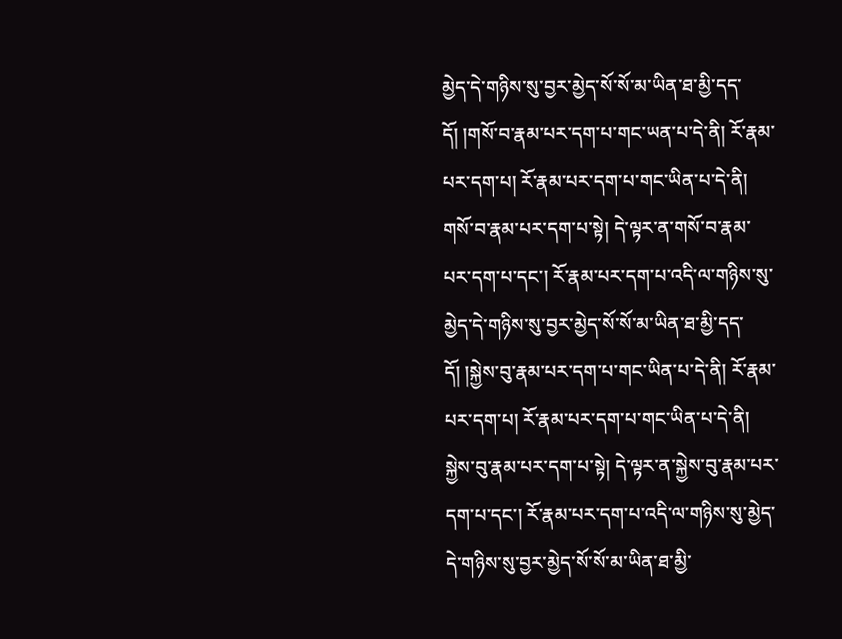མྱེད་དེ་གཉིས་སུ་བྱར་མྱེད་སོ་སོ་མ་ཡིན་ཐ་མྱི་དད་དོ། །གསོ་བ་རྣམ་པར་དག་པ་གང་ཡན་པ་དེ་ནི། རོ་རྣམ་པར་དག་པ། རོ་རྣམ་པར་དག་པ་གང་ཡིན་པ་དེ་ནི། གསོ་བ་རྣམ་པར་དག་པ་སྟེ། དེ་ལྟར་ན་གསོ་བ་རྣམ་པར་དག་པ་དང་། རོ་རྣམ་པར་དག་པ་འདི་ལ་གཉིས་སུ་མྱེད་དེ་གཉིས་སུ་བྱར་མྱེད་སོ་སོ་མ་ཡིན་ཐ་མྱི་དད་དོ། །སྐྱེས་བུ་རྣམ་པར་དག་པ་གང་ཡིན་པ་དེ་ནི། རོ་རྣམ་པར་དག་པ། རོ་རྣམ་པར་དག་པ་གང་ཡིན་པ་དེ་ནི། སྐྱེས་བུ་རྣམ་པར་དག་པ་སྟེ། དེ་ལྟར་ན་སྐྱེས་བུ་རྣམ་པར་དག་པ་དང་། རོ་རྣམ་པར་དག་པ་འདི་ལ་གཉིས་སུ་མྱེད་དེ་གཉིས་སུ་བྱར་མྱེད་སོ་སོ་མ་ཡིན་ཐ་མྱི་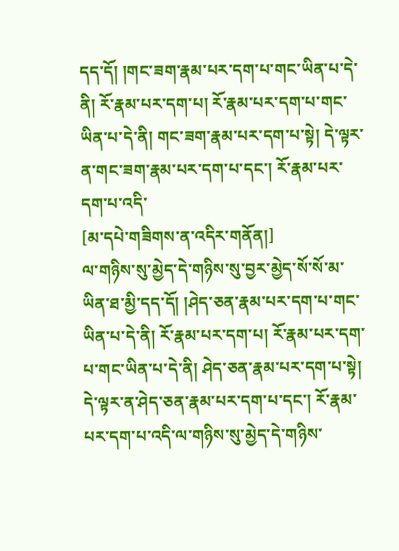དད་དོ། །གང་ཟག་རྣམ་པར་དག་པ་གང་ཡིན་པ་དེ་ནི། རོ་རྣམ་པར་དག་པ། རོ་རྣམ་པར་དག་པ་གང་ཡིན་པ་དེ་ནི། གང་ཟག་རྣམ་པར་དག་པ་སྟེ། དེ་ལྟར་ན་གང་ཟག་རྣམ་པར་དག་པ་དང་། རོ་རྣམ་པར་དག་པ་འདི་
[མ་དཔེ་གཟིགས་ན་འདིར་གནོན།]
ལ་གཉིས་སུ་མྱེད་དེ་གཉིས་སུ་བྱར་མྱེད་སོ་སོ་མ་ཡིན་ཐ་མྱི་དད་དོ། །ཤེད་ཅན་རྣམ་པར་དག་པ་གང་ཡིན་པ་དེ་ནི། རོ་རྣམ་པར་དག་པ། རོ་རྣམ་པར་དག་པ་གང་ཡིན་པ་དེ་ནི། ཤེད་ཅན་རྣམ་པར་དག་པ་སྟེ། དེ་ལྟར་ན་ཤེད་ཅན་རྣམ་པར་དག་པ་དང་། རོ་རྣམ་པར་དག་པ་འདི་ལ་གཉིས་སུ་མྱེད་དེ་གཉིས་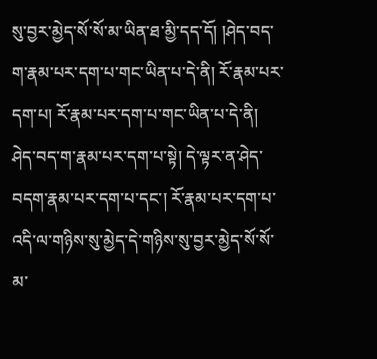སུ་བྱར་མྱེད་སོ་སོ་མ་ཡིན་ཐ་མྱི་དད་དོ། །ཤེད་བད་ག་རྣམ་པར་དག་པ་གང་ཡིན་པ་དེ་ནི། རོ་རྣམ་པར་དག་པ། རོ་རྣམ་པར་དག་པ་གང་ཡིན་པ་དེ་ནི། ཤེད་བད་ག་རྣམ་པར་དག་པ་སྟེ། དེ་ལྟར་ན་ཤེད་བདག་རྣམ་པར་དག་པ་དང་། རོ་རྣམ་པར་དག་པ་འདི་ལ་གཉིས་སུ་མྱེད་དེ་གཉིས་སུ་བྱར་མྱེད་སོ་སོ་མ་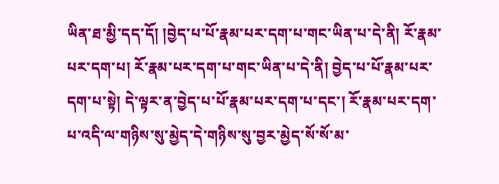ཡིན་ཐ་མྱི་དད་དོ། །བྱེད་པ་པོ་རྣམ་པར་དག་པ་གང་ཡིན་པ་དེ་ནི། རོ་རྣམ་པར་དག་པ། རོ་རྣམ་པར་དག་པ་གང་ཡིན་པ་དེ་ནི། བྱེད་པ་པོ་རྣམ་པར་དག་པ་སྟེ། དེ་ལྟར་ན་བྱེད་པ་པོ་རྣམ་པར་དག་པ་དང་། རོ་རྣམ་པར་དག་པ་འདི་ལ་གཉིས་སུ་མྱེད་དེ་གཉིས་སུ་བྱར་མྱེད་སོ་སོ་མ་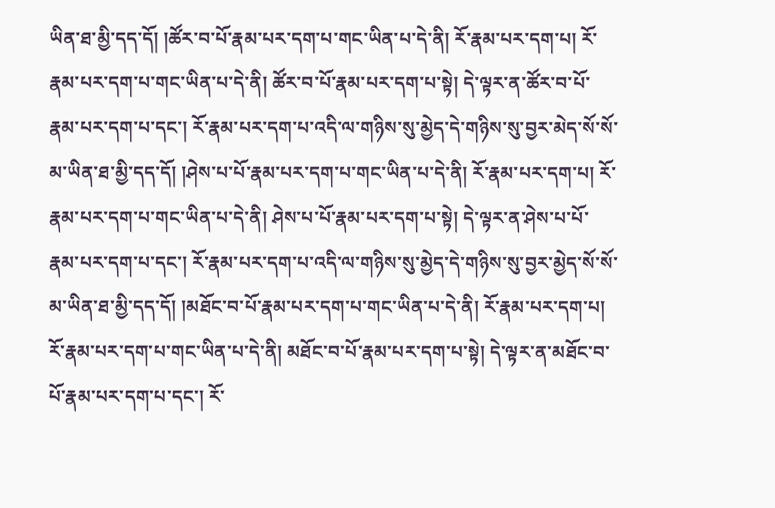ཡིན་ཐ་མྱི་དད་དོ། །ཚོར་བ་པོ་རྣམ་པར་དག་པ་གང་ཡིན་པ་དེ་ནི། རོ་རྣམ་པར་དག་པ། རོ་རྣམ་པར་དག་པ་གང་ཡིན་པ་དེ་ནི། ཚོར་བ་པོ་རྣམ་པར་དག་པ་སྟེ། དེ་ལྟར་ན་ཚོར་བ་པོ་རྣམ་པར་དག་པ་དང་། རོ་རྣམ་པར་དག་པ་འདི་ལ་གཉིས་སུ་མྱེད་དེ་གཉིས་སུ་བྱར་མེད་སོ་སོ་མ་ཡིན་ཐ་མྱི་དད་དོ། །ཤེས་པ་པོ་རྣམ་པར་དག་པ་གང་ཡིན་པ་དེ་ནི། རོ་རྣམ་པར་དག་པ། རོ་རྣམ་པར་དག་པ་གང་ཡིན་པ་དེ་ནི། ཤེས་པ་པོ་རྣམ་པར་དག་པ་སྟེ། དེ་ལྟར་ན་ཤེས་པ་པོ་རྣམ་པར་དག་པ་དང་། རོ་རྣམ་པར་དག་པ་འདི་ལ་གཉིས་སུ་མྱེད་དེ་གཉིས་སུ་བྱར་མྱེད་སོ་སོ་མ་ཡིན་ཐ་མྱི་དད་དོ། །མཐོང་བ་པོ་རྣམ་པར་དག་པ་གང་ཡིན་པ་དེ་ནི། རོ་རྣམ་པར་དག་པ། རོ་རྣམ་པར་དག་པ་གང་ཡིན་པ་དེ་ནི། མཐོང་བ་པོ་རྣམ་པར་དག་པ་སྟེ། དེ་ལྟར་ན་མཐོང་བ་པོ་རྣམ་པར་དག་པ་དང་། རོ་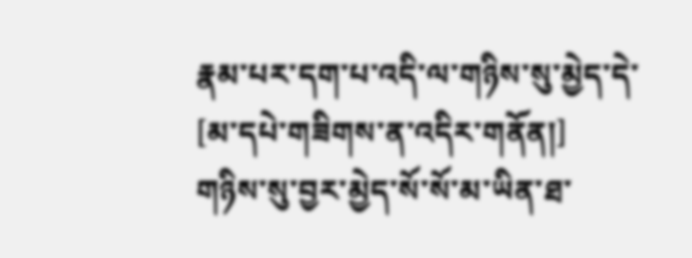རྣམ་པར་དག་པ་འདི་ལ་གཉིས་སུ་མྱེད་དེ་
[མ་དཔེ་གཟིགས་ན་འདིར་གནོན།]
གཉིས་སུ་བྱར་མྱེད་སོ་སོ་མ་ཡིན་ཐ་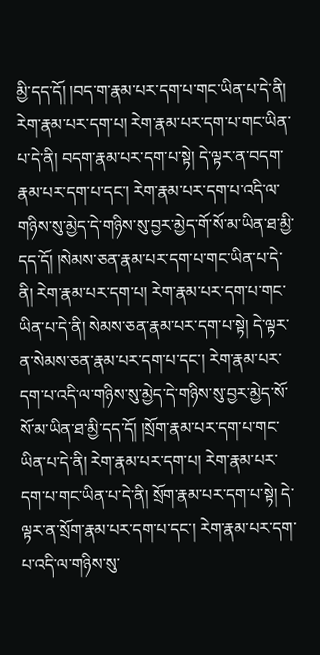མྱི་དད་དོ། །བད་ག་རྣམ་པར་དག་པ་གང་ཡིན་པ་དེ་ནི། རེག་རྣམ་པར་དག་པ། རེག་རྣམ་པར་དག་པ་གང་ཡིན་པ་དེ་ནི། བདག་རྣམ་པར་དག་པ་སྟེ། དེ་ལྟར་ན་བདག་རྣམ་པར་དག་པ་དང་། རེག་རྣམ་པར་དག་པ་འདི་ལ་གཉིས་སུ་མྱེད་དེ་གཉིས་སུ་བྱར་མྱེད་གོ་སོ་མ་ཡིན་ཐ་མྱི་དད་དོ། །སེམས་ཅན་རྣམ་པར་དག་པ་གང་ཡིན་པ་དེ་ནི། རེག་རྣམ་པར་དག་པ། རེག་རྣམ་པར་དག་པ་གང་ཡིན་པ་དེ་ནི། སེམས་ཅན་རྣམ་པར་དག་པ་སྟེ། དེ་ལྟར་ན་སེམས་ཅན་རྣམ་པར་དག་པ་དང་། རེག་རྣམ་པར་དག་པ་འདི་ལ་གཉིས་སུ་མྱེད་དེ་གཉིས་སུ་བྱར་མྱེད་སོ་སོ་མ་ཡིན་ཐ་མྱི་དད་དོ། །སྲོག་རྣམ་པར་དག་པ་གང་ཡིན་པ་དེ་ནི། རེག་རྣམ་པར་དག་པ། རེག་རྣམ་པར་དག་པ་གང་ཡིན་པ་དེ་ནི། སྲོག་རྣམ་པར་དག་པ་སྟེ། དེ་ལྟར་ན་སྲོག་རྣམ་པར་དག་པ་དང་། རེག་རྣམ་པར་དག་པ་འདི་ལ་གཉིས་སུ་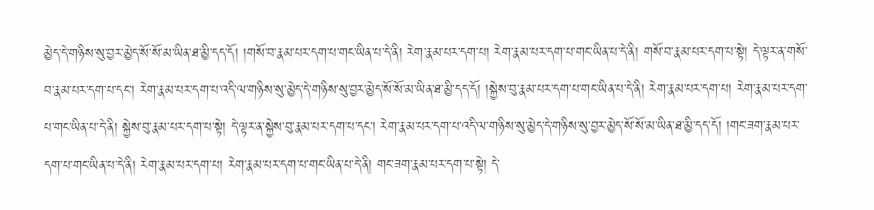མྱེད་དེ་གཉིས་སུ་བྱར་མྱེད་སོ་སོ་མ་ཡིན་ཐ་མྱི་དད་དོ། །གསོ་བ་རྣམ་པར་དག་པ་གང་ཡིན་པ་དེ་ནི། རེག་རྣམ་པར་དག་པ། རེག་རྣམ་པར་དག་པ་གང་ཡིན་པ་དེ་ནི། གསོ་བ་རྣམ་པར་དག་པ་སྟེ། དེ་ལྟར་ན་གསོ་བ་རྣམ་པར་དག་པ་དང་། རེག་རྣམ་པར་དག་པ་འདི་ལ་གཉིས་སུ་མྱེད་དེ་གཉིས་སུ་བྱར་མྱེད་སོ་སོ་མ་ཡིན་ཐ་མྱི་དད་དོ། །སྐྱེས་བུ་རྣམ་པར་དག་པ་གང་ཡིན་པ་དེ་ནི། རེག་རྣམ་པར་དག་པ། རེག་རྣམ་པར་དག་པ་གང་ཡིན་པ་དེ་ནི། སྐྱེས་བུ་རྣམ་པར་དག་པ་སྟེ། དེ་ལྟར་ན་སྐྱེས་བུ་རྣམ་པར་དག་པ་དང་། རེག་རྣམ་པར་དག་པ་འདི་ལ་གཉིས་སུ་མྱེད་དེ་གཉིས་སུ་བྱར་མྱེད་སོ་སོ་མ་ཡིན་ཐ་མྱི་དད་དོ། །གང་ཟག་རྣམ་པར་དག་པ་གང་ཡིན་པ་དེ་ནི། རེག་རྣམ་པར་དག་པ། རེག་རྣམ་པར་དག་པ་གང་ཡིན་པ་དེ་ནི། གང་ཟག་རྣམ་པར་དག་པ་སྟེ། དེ་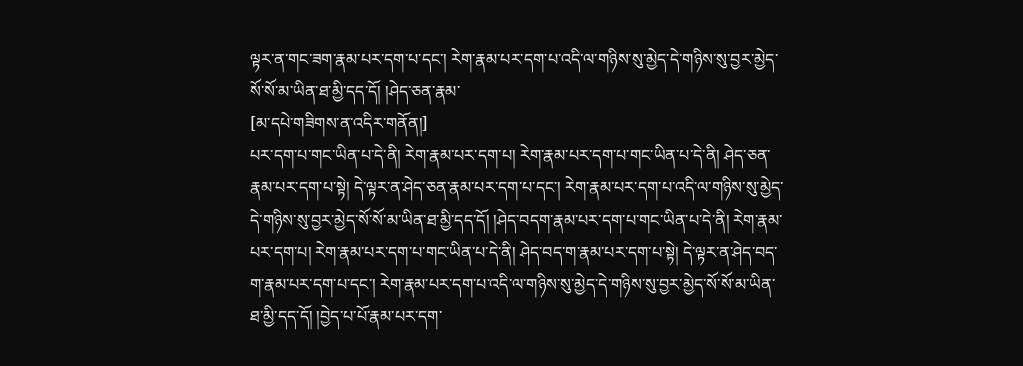ལྟར་ན་གང་ཟག་རྣམ་པར་དག་པ་དང་། རེག་རྣམ་པར་དག་པ་འདི་ལ་གཉིས་སུ་མྱེད་དེ་གཉིས་སུ་བྱར་མྱེད་སོ་སོ་མ་ཡིན་ཐ་མྱི་དད་དོ། །ཤེད་ཅན་རྣམ་
[མ་དཔེ་གཟིགས་ན་འདིར་གནོན།]
པར་དག་པ་གང་ཡིན་པ་དེ་ནི། རེག་རྣམ་པར་དག་པ། རེག་རྣམ་པར་དག་པ་གང་ཡིན་པ་དེ་ནི། ཤེད་ཅན་རྣམ་པར་དག་པ་སྟེ། དེ་ལྟར་ན་ཤེད་ཅན་རྣམ་པར་དག་པ་དང་། རེག་རྣམ་པར་དག་པ་འདི་ལ་གཉིས་སུ་མྱེད་དེ་གཉིས་སུ་བྱར་མྱེད་སོ་སོ་མ་ཡིན་ཐ་མྱི་དད་དོ། །ཤེད་བདག་རྣམ་པར་དག་པ་གང་ཡིན་པ་དེ་ནི། རེག་རྣམ་པར་དག་པ། རེག་རྣམ་པར་དག་པ་གང་ཡིན་པ་དེ་ནི། ཤེད་བད་ག་རྣམ་པར་དག་པ་སྟེ། དེ་ལྟར་ན་ཤེད་བད་ག་རྣམ་པར་དག་པ་དང་། རེག་རྣམ་པར་དག་པ་འདི་ལ་གཉིས་སུ་མྱེད་དེ་གཉིས་སུ་བྱར་མྱེད་སོ་སོ་མ་ཡིན་ཐ་མྱི་དད་དོ། །བྱེད་པ་པོ་རྣམ་པར་དག་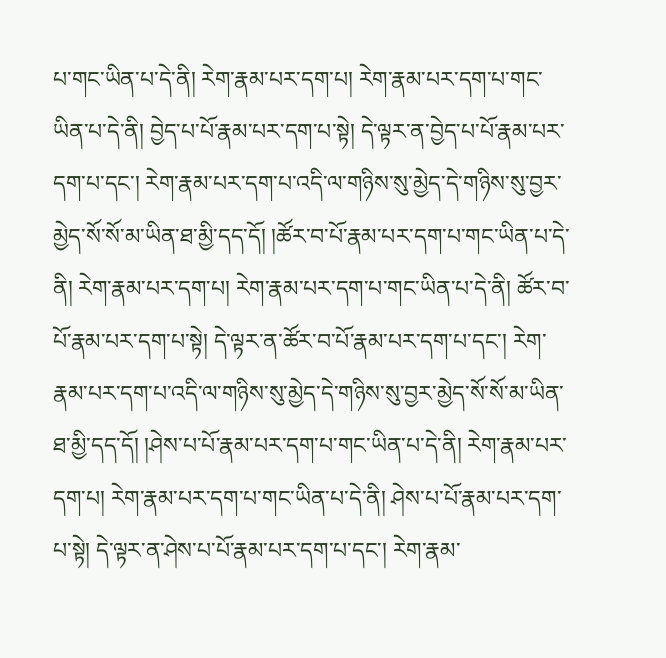པ་གང་ཡིན་པ་དེ་ནི། རེག་རྣམ་པར་དག་པ། རེག་རྣམ་པར་དག་པ་གང་ཡིན་པ་དེ་ནི། བྱེད་པ་པོ་རྣམ་པར་དག་པ་སྟེ། དེ་ལྟར་ན་བྱེད་པ་པོ་རྣམ་པར་དག་པ་དང་། རེག་རྣམ་པར་དག་པ་འདི་ལ་གཉིས་སུ་མྱེད་དེ་གཉིས་སུ་བྱར་མྱེད་སོ་སོ་མ་ཡིན་ཐ་མྱི་དད་དོ། །ཚོར་བ་པོ་རྣམ་པར་དག་པ་གང་ཡིན་པ་དེ་ནི། རེག་རྣམ་པར་དག་པ། རེག་རྣམ་པར་དག་པ་གང་ཡིན་པ་དེ་ནི། ཚོར་བ་པོ་རྣམ་པར་དག་པ་སྟེ། དེ་ལྟར་ན་ཚོར་བ་པོ་རྣམ་པར་དག་པ་དང་། རེག་རྣམ་པར་དག་པ་འདི་ལ་གཉིས་སུ་མྱེད་དེ་གཉིས་སུ་བྱར་མྱེད་སོ་སོ་མ་ཡིན་ཐ་མྱི་དད་དོ། །ཤེས་པ་པོ་རྣམ་པར་དག་པ་གང་ཡིན་པ་དེ་ནི། རེག་རྣམ་པར་དག་པ། རེག་རྣམ་པར་དག་པ་གང་ཡིན་པ་དེ་ནི། ཤེས་པ་པོ་རྣམ་པར་དག་པ་སྟེ། དེ་ལྟར་ན་ཤེས་པ་པོ་རྣམ་པར་དག་པ་དང་། རེག་རྣམ་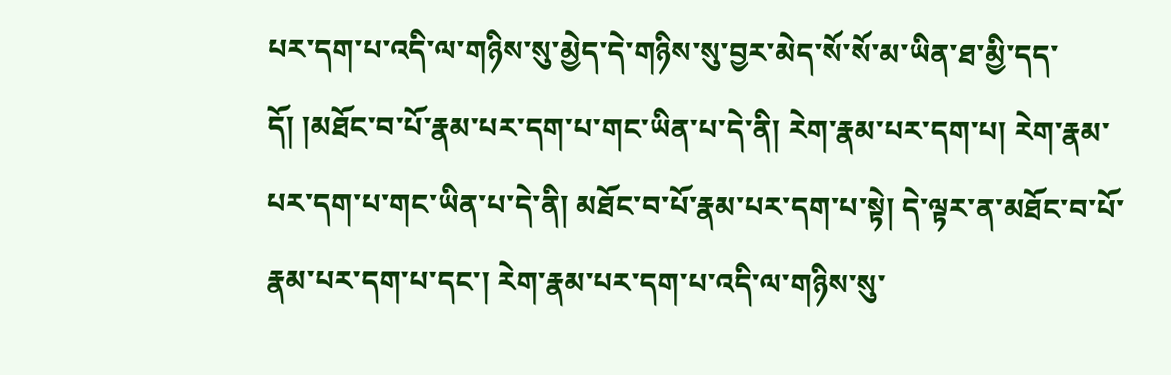པར་དག་པ་འདི་ལ་གཉིས་སུ་མྱེད་དེ་གཉིས་སུ་བྱར་མེད་སོ་སོ་མ་ཡིན་ཐ་མྱི་དད་དོ། །མཐོང་བ་པོ་རྣམ་པར་དག་པ་གང་ཡིན་པ་དེ་ནི། རེག་རྣམ་པར་དག་པ། རེག་རྣམ་པར་དག་པ་གང་ཡིན་པ་དེ་ནི། མཐོང་བ་པོ་རྣམ་པར་དག་པ་སྟེ། དེ་ལྟར་ན་མཐོང་བ་པོ་རྣམ་པར་དག་པ་དང་། རེག་རྣམ་པར་དག་པ་འདི་ལ་གཉིས་སུ་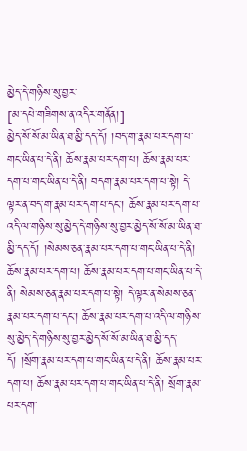མྱེད་དེ་གཉིས་སུ་བྱར་
[མ་དཔེ་གཟིགས་ན་འདིར་གནོན།]
མྱེད་སོ་སོ་མ་ཡིན་ཐ་མྱི་དད་དོ། །བད་ག་རྣམ་པར་དག་པ་གང་ཡིན་པ་དེ་ནི། ཆོས་རྣམ་པར་དག་པ། ཆོས་རྣམ་པར་དག་པ་གང་ཡིན་པ་དེ་ནི། བདག་རྣམ་པར་དག་པ་སྟེ། དེ་ལྟར་ན་བད་ག་རྣམ་པར་དག་པ་དང་། ཆོས་རྣམ་པར་དག་པ་འདི་ལ་གཉིས་སུ་མྱེད་དེ་གཉིས་སུ་བྱར་མྱེད་སོ་སོ་མ་ཡིན་ཐ་མྱི་དད་དོ། །སེམས་ཅན་རྣམ་པར་དག་པ་གང་ཡིན་པ་དེ་ནི། ཆོས་རྣམ་པར་དག་པ། ཆོས་རྣམ་པར་དག་པ་གང་ཡིན་པ་དེ་ནི། སེམས་ཅན་རྣམ་པར་དག་པ་སྟེ། དེ་ལྟར་ན་སེམས་ཅན་རྣམ་པར་དག་པ་དང་། ཆོས་རྣམ་པར་དག་པ་འདི་ལ་གཉིས་སུ་མྱེད་དེ་གཉིས་སུ་བྱར་མྱེད་སོ་སོ་མ་ཡིན་ཐ་མྱི་དད་དོ། །སྲོག་རྣམ་པར་དག་པ་གང་ཡིན་པ་དེ་ནི། ཆོས་རྣམ་པར་དག་པ། ཆོས་རྣམ་པར་དག་པ་གང་ཡིན་པ་དེ་ནི། སྲོག་རྣམ་པར་དག་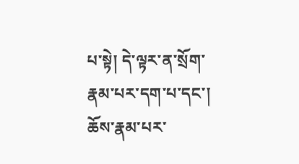པ་སྟེ། དེ་ལྟར་ན་སྲོག་རྣམ་པར་དག་པ་དང་། ཆོས་རྣམ་པར་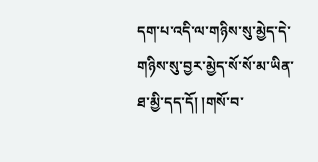དག་པ་འདི་ལ་གཉིས་སུ་མྱེད་དེ་གཉིས་སུ་བྱར་མྱེད་སོ་སོ་མ་ཡིན་ཐ་མྱི་དད་དོ། །གསོ་བ་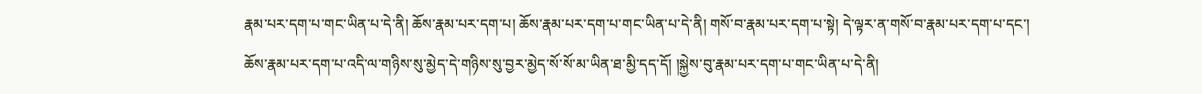རྣམ་པར་དག་པ་གང་ཡིན་པ་དེ་ནི། ཆོས་རྣམ་པར་དག་པ། ཆོས་རྣམ་པར་དག་པ་གང་ཡིན་པ་དེ་ནི། གསོ་བ་རྣམ་པར་དག་པ་སྟེ། དེ་ལྟར་ན་གསོ་བ་རྣམ་པར་དག་པ་དང་། ཆོས་རྣམ་པར་དག་པ་འདི་ལ་གཉིས་སུ་མྱེད་དེ་གཉིས་སུ་བྱར་མྱེད་སོ་སོ་མ་ཡིན་ཐ་མྱི་དད་དོ། །སྐྱེས་བུ་རྣམ་པར་དག་པ་གང་ཡིན་པ་དེ་ནི།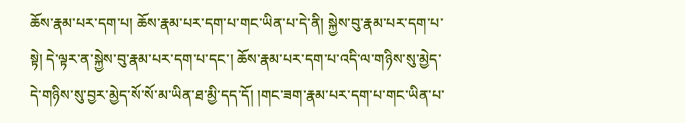ཆོས་རྣམ་པར་དག་པ། ཆོས་རྣམ་པར་དག་པ་གང་ཡིན་པ་དེ་ནི། སྐྱེས་བུ་རྣམ་པར་དག་པ་སྟེ། དེ་ལྟར་ན་སྐྱེས་བུ་རྣམ་པར་དག་པ་དང་། ཆོས་རྣམ་པར་དག་པ་འདི་ལ་གཉིས་སུ་མྱེད་དེ་གཉིས་སུ་བྱར་མྱེད་སོ་སོ་མ་ཡིན་ཐ་མྱི་དད་དོ། །གང་ཟག་རྣམ་པར་དག་པ་གང་ཡིན་པ་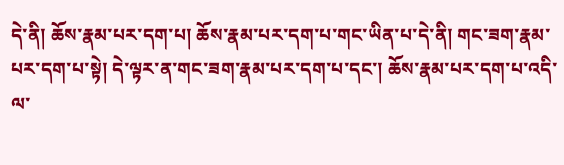དེ་ནི། ཆོས་རྣམ་པར་དག་པ། ཆོས་རྣམ་པར་དག་པ་གང་ཡིན་པ་དེ་ནི། གང་ཟག་རྣམ་པར་དག་པ་སྟེ། དེ་ལྟར་ན་གང་ཟག་རྣམ་པར་དག་པ་དང་། ཆོས་རྣམ་པར་དག་པ་འདི་ལ་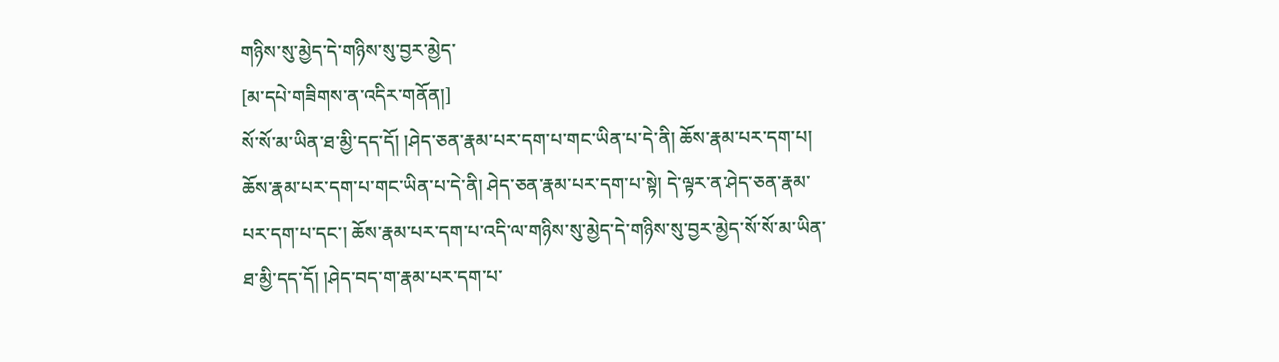གཉིས་སུ་མྱེད་དེ་གཉིས་སུ་བྱར་མྱེད་
[མ་དཔེ་གཟིགས་ན་འདིར་གནོན།]
སོ་སོ་མ་ཡིན་ཐ་མྱི་དད་དོ། །ཤེད་ཅན་རྣམ་པར་དག་པ་གང་ཡིན་པ་དེ་ནི། ཆོས་རྣམ་པར་དག་པ། ཆོས་རྣམ་པར་དག་པ་གང་ཡིན་པ་དེ་ནི། ཤེད་ཅན་རྣམ་པར་དག་པ་སྟེ། དེ་ལྟར་ན་ཤེད་ཅན་རྣམ་པར་དག་པ་དང་། ཆོས་རྣམ་པར་དག་པ་འདི་ལ་གཉིས་སུ་མྱེད་དེ་གཉིས་སུ་བྱར་མྱེད་སོ་སོ་མ་ཡིན་ཐ་མྱི་དད་དོ། །ཤེད་བད་ག་རྣམ་པར་དག་པ་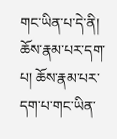གང་ཡིན་པ་དེ་ནི། ཆོས་རྣམ་པར་དག་པ། ཆོས་རྣམ་པར་དག་པ་གང་ཡིན་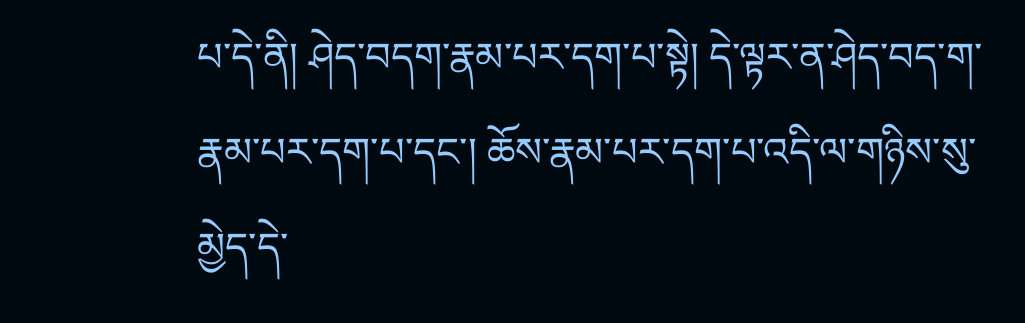པ་དེ་ནི། ཤེད་བདག་རྣམ་པར་དག་པ་སྟེ། དེ་ལྟར་ན་ཤེད་བད་ག་རྣམ་པར་དག་པ་དང་། ཆོས་རྣམ་པར་དག་པ་འདི་ལ་གཉིས་སུ་མྱེད་དེ་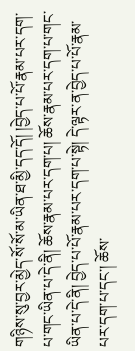གཉིས་སུ་བྱར་མྱེད་སོ་སོ་མ་ཡིན་ཐ་མྱི་དད་དོ། །བྱེད་པ་པོ་རྣམ་པར་དག་པ་གང་ཡིན་པ་དེ་ནི། ཆོས་རྣམ་པར་དག་པ། ཆོས་རྣམ་པར་དག་པ་གང་ཡིན་པ་དེ་ནི། བྱེད་པ་པོ་རྣམ་པར་དག་པ་སྟེ། དེ་ལྟར་ན་བྱེད་པ་པོ་རྣམ་པར་དག་པ་དང་། ཆོས་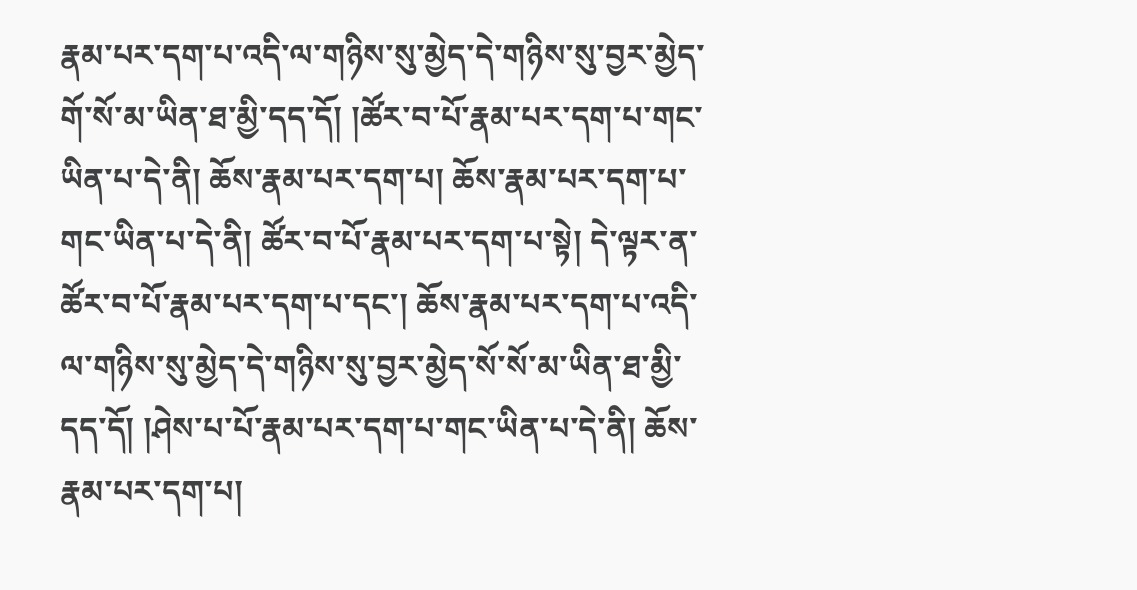རྣམ་པར་དག་པ་འདི་ལ་གཉིས་སུ་མྱེད་དེ་གཉིས་སུ་བྱར་མྱེད་གོ་སོ་མ་ཡིན་ཐ་མྱི་དད་དོ། །ཚོར་བ་པོ་རྣམ་པར་དག་པ་གང་ཡིན་པ་དེ་ནི། ཆོས་རྣམ་པར་དག་པ། ཆོས་རྣམ་པར་དག་པ་གང་ཡིན་པ་དེ་ནི། ཚོར་བ་པོ་རྣམ་པར་དག་པ་སྟེ། དེ་ལྟར་ན་ཚོར་བ་པོ་རྣམ་པར་དག་པ་དང་། ཆོས་རྣམ་པར་དག་པ་འདི་ལ་གཉིས་སུ་མྱེད་དེ་གཉིས་སུ་བྱར་མྱེད་སོ་སོ་མ་ཡིན་ཐ་མྱི་དད་དོ། །ཤེས་པ་པོ་རྣམ་པར་དག་པ་གང་ཡིན་པ་དེ་ནི། ཆོས་རྣམ་པར་དག་པ།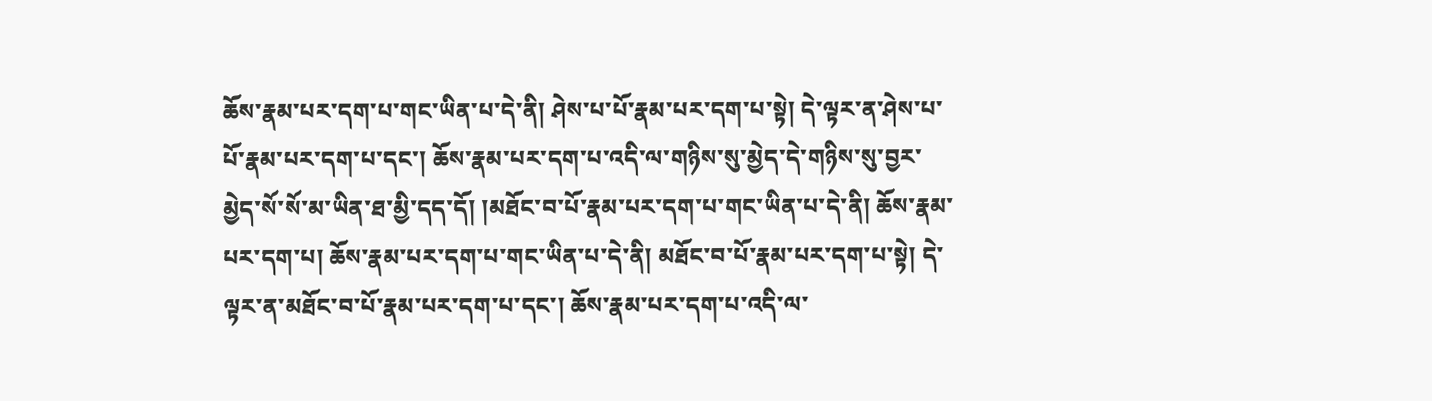ཆོས་རྣམ་པར་དག་པ་གང་ཡིན་པ་དེ་ནི། ཤེས་པ་པོ་རྣམ་པར་དག་པ་སྟེ། དེ་ལྟར་ན་ཤེས་པ་པོ་རྣམ་པར་དག་པ་དང་། ཆོས་རྣམ་པར་དག་པ་འདི་ལ་གཉིས་སུ་མྱེད་དེ་གཉིས་སུ་བྱར་མྱེད་སོ་སོ་མ་ཡིན་ཐ་མྱི་དད་དོ། །མཐོང་བ་པོ་རྣམ་པར་དག་པ་གང་ཡིན་པ་དེ་ནི། ཆོས་རྣམ་པར་དག་པ། ཆོས་རྣམ་པར་དག་པ་གང་ཡིན་པ་དེ་ནི། མཐོང་བ་པོ་རྣམ་པར་དག་པ་སྟེ། དེ་ལྟར་ན་མཐོང་བ་པོ་རྣམ་པར་དག་པ་དང་། ཆོས་རྣམ་པར་དག་པ་འདི་ལ་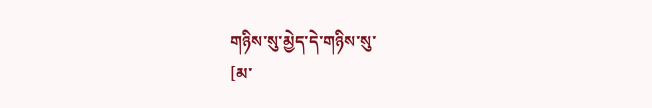གཉིས་སུ་མྱེད་དེ་གཉིས་སུ་
[མ་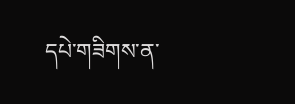དཔེ་གཟིགས་ན་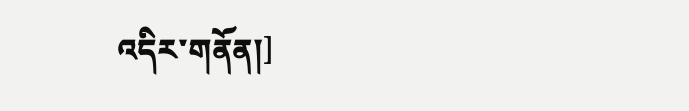འདིར་གནོན།]